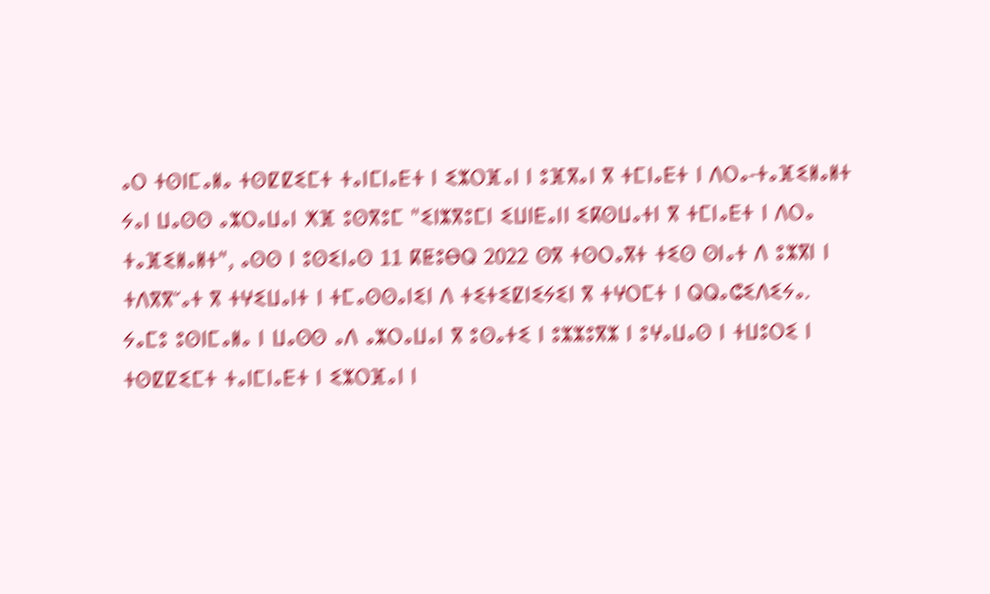ⴰⵔ ⵜⵙⵏⵎⴰⵍⴰ ⵜⵙⵇⵇⵉⵎⵜ ⵜⴰⵏⵎⵏⴰⴹⵜ ⵏ ⵉⵣⵔⴼⴰⵏ ⵏ ⵓⴼⴳⴰⵏ ⴳ ⵜⵎⵏⴰⴹⵜ ⵏ ⴷⵔⴰ-ⵜⴰⴼⵉⵍⴰⵍⵜ ⵢⴰⵏ ⵡⴰⵙⵙ ⴰⵣⵔⴰⵡⴰⵏ ⵅⴼ ⵓⵙⴳⵓⵎ "ⵉⵏⵣⴳⵓⵎⵏ ⵉⵡⵏⴹⴰⵏⵏ ⵉⴽⵙⵡⴰⵜⵏ ⴳ ⵜⵎⵏⴰⴹⵜ ⵏ ⴷⵔⴰ ⵜⴰⴼⵉⵍⴰⵍⵜ", ⴰⵙⵙ ⵏ ⵓⵙⵉⵏⴰⵙ 11 ⴽⵟⵓⴱⵕ 2022 ⵙⴳ ⵜⵙⵔⴰⴳⵜ ⵜⵉⵙ ⵙⵏⴰⵜ ⴷ ⵓⵣⴳⵏ ⵏ ⵜⴷⴳⴳⵯⴰⵜ ⴳ ⵜⵖⵉⵡⴰⵏⵜ ⵏ ⵜⵎⴰⵙⵙⴰⵏⵉⵏ ⴷ ⵜⵉⵜⵉⵇⵏⵉⵢⵉⵏ ⴳ ⵜⵖⵔⵎⵜ ⵏ ⵕⵕⴰⵛⵉⴷⵉⵢⴰ.
ⵢⴰⵎⵓ ⵓⵙⵏⵎⴰⵍⴰ ⵏ ⵡⴰⵙⵙ ⴰⴷ ⴰⵣⵔⴰⵡⴰⵏ ⴳ ⵓⵙⴰⵜⵉ ⵏ ⵓⵣⵣⵓⴳⵣ ⵏ ⵓⵖⴰⵡⴰⵙ ⵏ ⵜⵡⵓⵔⵉ ⵏ ⵜⵙⵇⵇⵉⵎⵜ ⵜⴰⵏⵎⵏⴰⴹⵜ ⵏ ⵉⵣⵔⴼⴰⵏ ⵏ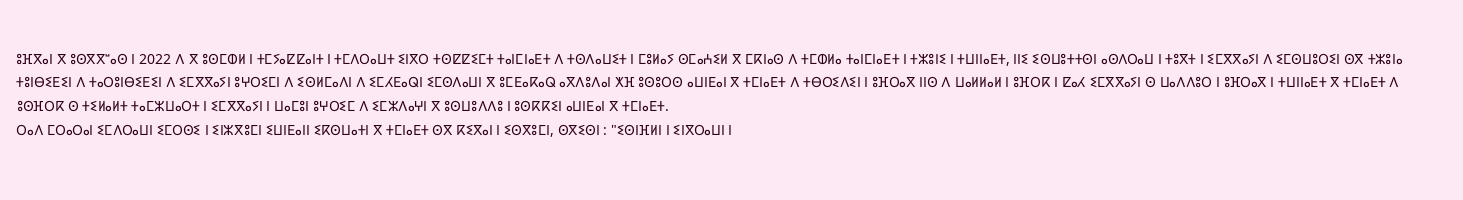ⵓⴼⴳⴰⵏ ⴳ ⵓⵙⴳⴳⵯⴰⵙ ⵏ 2022 ⴷ ⴳ ⵓⵙⵎⵀⵍ ⵏ ⵜⵎⵢⴰⵇⵇⴰⵏⵜ ⵏ ⵜⵎⴷⵔⴰⵡⵜ ⵉⵏⴳⵔ ⵜⵙⵇⵇⵉⵎⵜ ⵜⴰⵏⵎⵏⴰⴹⵜ ⴷ ⵜⵙⴷⴰⵡⵉⵜ ⵏ ⵎⵓⵍⴰⵢ ⵙⵎⴰⵄⵉⵍ ⴳ ⵎⴽⵏⴰⵙ ⴷ ⵜⵎⵀⵍⴰ ⵜⴰⵏⵎⵏⴰⴹⵜ ⵏ ⵜⵣⵓⵏⵉ ⵏ ⵜⵡⵏⵏⴰⴹⵜ, ⵏⵏⵉ ⵉⵙⵡⵓⵜⵜⵙⵏ ⴰⵙⴷⵔⴰⵡ ⵏ ⵜⵓⴳⵜ ⵏ ⵉⵎⴳⴳⴰⵢⵏ ⴷ ⵉⵎⵙⵡⵓⵔⵉⵏ ⵙⴳ ⵜⵣⵓⵏⴰ ⵜⵓⵏⴱⵉⴹⵉⵏ ⴷ ⵜⴰⵔⵓⵏⴱⵉⴹⵉⵏ ⴷ ⵉⵎⴳⴳⴰⵢⵏ ⵓⵖⵔⵉⵎⵏ ⴷ ⵉⵙⵍⵎⴰⴷⵏ ⴷ ⵉⵎⵃⴹⴰⵕⵏ ⵉⵎⵙⴷⴰⵡⵏ ⴳ ⵓⵎⴹⴰⴽⴰⵕ ⴰⴳⴷⵓⴷⴰⵏ ⵅⴼ ⵓⵙⵓⵔⵙ ⴰⵡⵏⴹⴰⵏ ⴳ ⵜⵎⵏⴰⴹⵜ ⴷ ⵜⴱⵔⵉⴷⵉⵏ ⵏ ⵓⴼⵔⴰⴳ ⵏⵏⵙ ⴷ ⵡⴰⵍⵍⴰⵍ ⵏ ⵓⴼⵔⴽ ⵏ ⵇⴰⵃ ⵉⵎⴳⴳⴰⵢⵏ ⵙ ⵡⴰⴷⴷⵓⵔ ⵏ ⵓⴼⵔⴰⴳ ⵏ ⵜⵡⵏⵏⴰⴹⵜ ⴳ ⵜⵎⵏⴰⴹⵜ ⴷ ⵓⵙⴼⵔⴽ ⵙ ⵜⵉⵍⴰⵍⵜ ⵜⴰⵎⵣⵡⴰⵔⵜ ⵏ ⵉⵎⴳⴳⴰⵢⵏ ⵏ ⵡⴰⵎⵓⵏ ⵓⵖⵔⵉⵎ ⴷ ⵉⵎⵣⴷⴰⵖⵏ ⴳ ⵓⵙⵡⵓⴷⴷⵓ ⵏ ⵓⵙⴽⴽⵉⵏ ⴰⵡⵏⴹⴰⵏ ⴳ ⵜⵎⵏⴰⴹⵜ.
ⵔⴰⴷ ⵎⵔⴰⵔⴰⵏ ⵉⵎⴷⵔⴰⵡⵏ ⵉⵎⵔⵙⵉ ⵏ ⵉⵏⵣⴳⵓⵎⵏ ⵉⵡⵏⴹⴰⵏⵏ ⵉⴽⵙⵡⴰⵜⵏ ⴳ ⵜⵎⵏⴰⴹⵜ ⵙⴳ ⴽⵉⴳⴰⵏ ⵏ ⵉⵙⴳⵓⵎⵏ, ⵙⴳⵉⵙⵏ : "ⵉⵙⵏⴼⵍⵏ ⵏ ⵉⵏⴳⵔⴰⵡⵏ ⵏ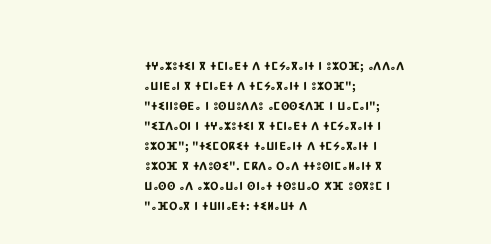ⵜⵖⴰⵣⵓⵜⵉⵏ ⴳ ⵜⵎⵏⴰⴹⵜ ⴷ ⵜⵎⵢⴰⴳⴰⵏⵜ ⵏ ⵓⵣⵔⴼ; ⴰⴷⴷⴰⴷ ⴰⵡⵏⴹⴰⵏ ⴳ ⵜⵎⵏⴰⴹⵜ ⴷ ⵜⵎⵢⴰⴳⴰⵏⵜ ⵏ ⵓⵣⵔⴼ"; "ⵜⵉⵏⵏⵓⴱⴹⴰ ⵏ ⵓⵙⵡⵓⴷⴷⵓ ⴰⵎⵙⵙⵉⴷⴼ ⵏ ⵡⴰⵎⴰⵏ"; "ⵉⵊⴷⴰⵔⵏ ⵏ ⵜⵖⴰⵣⵓⵜⵉⵏ ⴳ ⵜⵎⵏⴰⴹⵜ ⴷ ⵜⵎⵢⴰⴳⴰⵏⵜ ⵏ ⵓⵣⵔⴼ"; "ⵜⵉⵎⵔⴽⵉⵜ ⵜⴰⵡⵏⴹⴰⵏⵜ ⴷ ⵜⵎⵢⴰⴳⴰⵏⵜ ⵏ ⵓⵣⵔⴼ ⴳ ⵜⴷⵓⵙⵉ". ⵎⴽⴷⴰ ⵔⴰⴷ ⵜⵜⵓⵙⵏⵎⴰⵍⴰⵏⵜ ⴳ ⵡⴰⵙⵙ ⴰⴷ ⴰⵣⵔⴰⵡⴰⵏ ⵙⵏⴰⵜ ⵜⵙⵓⵡⴰⵔ ⵅⴼ ⵓⵙⴳⵓⵎ ⵏ "ⴰⴼⵔⴰⴳ ⵏ ⵜⵡⵏⵏⴰⴹⵜ: ⵜⵉⵍⴰⵡⵜ ⴷ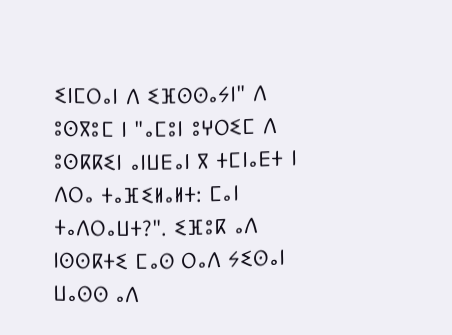ⵉⵏⵎⵔⴰⵏ ⴷ ⵉⴼⵙⵙⴰⵢⵏ" ⴷ ⵓⵙⴳⵓⵎ ⵏ "ⴰⵎⵓⵏ ⵓⵖⵔⵉⵎ ⴷ ⵓⵙⴽⴽⵉⵏ ⴰⵏⵡⴹⴰⵏ ⴳ ⵜⵎⵏⴰⴹⵜ ⵏ ⴷⵔⴰ ⵜⴰⴼⵉⵍⴰⵍⵜ: ⵎⴰⵏ ⵜⴰⴷⵔⴰⵡⵜ?". ⵉⴼⵓⴽ ⴰⴷ ⵏⵙⵙⴽⵜⵉ ⵎⴰⵙ ⵔⴰⴷ ⵢⵉⵙⴰⵏ ⵡⴰⵙⵙ ⴰⴷ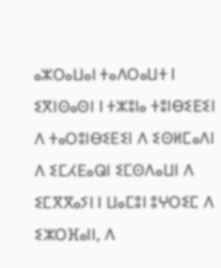ⴰⵣⵔⴰⵡⴰⵏ ⵜⴰⴷⵔⴰⵡⵜ ⵏ ⵉⴳⵏⵙⴰⵙⵏ ⵏ ⵜⵣⵓⵏⴰ ⵜⵓⵏⴱⵉⴹⵉⵏ ⴷ ⵜⴰⵔⵓⵏⴱⵉⴹⵉⵏ ⴷ ⵉⵙⵍⵎⴰⴷⵏ ⴷ ⵉⵎⵃⴹⴰⵕⵏ ⵉⵎⵙⴷⴰⵡⵏ ⴷ ⵉⵎⴳⴳⴰⵢⵏ ⵏ ⵡⴰⵎⵓⵏ ⵓⵖⵔⵉⵎ ⴷ ⵉⵣⵔⴼⴰⵏⵏ, ⴷ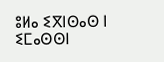ⵓⵍⴰ ⵉⴳⵏⵙⴰⵙ ⵏ ⵉⵎⴰⵙⵙⵏ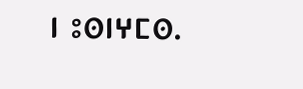ⵏ ⵓⵙⵏⵖⵎⵙ.